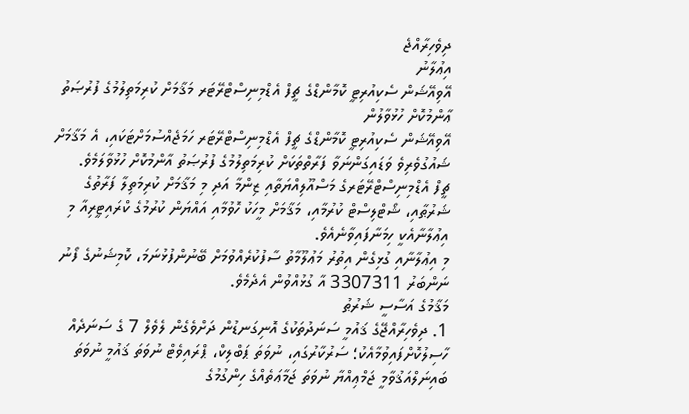ދިވެހިރާއްޖެ
އިޢުލާނު
އޭވިއޭޝަން ސެކިއުރިޓީ ކޮމާންޑްގެ ޗީފް އެޑްމިނިސްޓްރޭޓަރ މަޤާމަށް ކުރިމަތިލުމުގެ ފުރުޞަތު ޢާންމުކޮށް ހުޅުވާލުން
އޭވިއޭޝަން ސެކިއުރިޓީ ކޮމާންޑްގެ ޗީފް އެޑްމިނިސްޓްރޭޓަރ ހަމަޖެއްސުމަށްޓަކައި، އެ މަޤާމަށް ޝައުގުވެރިވެ ވަޑައިގަންނަވާ ފަރާތްތަކަށް ކުރިމަތިލުމުގެ ފުރުޞަތު އާންމުކޮށް ހުޅުވާލަމެވެ.
ޗީފް އެޑްމިނިސްޓްރޭޓަރގެ މަސްއޫލިއްޔަތާއި ޒިންމާ އަދި މި މަޤާމަށް ކުރިމަތިލާ ފަރާތުގެ ޝަރުޠާއި، ޝޯޓްލިސްޓް ކުރުމާއި، މަޤާމަށް މީހަކު ހޮވުމާއި އައްޔަން ކުރުމުގެ ކްރައިޓީރިއާ މި އިޢުލާނާއެކީ ހިމަނާފައިވާނެއެވެ.
މި އިޢުލާނާއި ގުޅިގެން އިތުރު މަޢުލޫމާތު ސާފުކުރެއްވުމަށް ބޭނުންފުޅުނަމަ، ކޮމިޝަނުގެ ފޯނު ނަންބަރު 3307311 އާ ގުޅުއްވުން އެދެމެވެ.
މަޤާމުގެ އަސާސީ ޝަރުޠު
1. ދިވެހިރާއްޖޭގެ ޤައުމީ ސަނަދުތަކުގެ އޮނިގަނޑުން ދަށްވެގެން ލެވެލް 7 ގެ ސަނަދެއް ހާސިލުކޮށްފައިވުމާއެކު؛ ސަރުކާރުގައި، ނުވަތަ ޕަބްލިކް، ޕްރައިވެޓް ނުވަތަ ޤައުމީ ނުވަތަ ބައިނަލްއަޤުވާމީ ޖަމްޢިއްޔާ ނުވަތަ ޖަމާޢަތެއްގެ ހިންގުމުގެ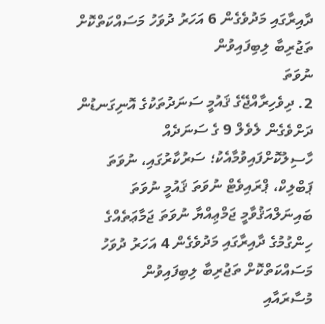ދާއިރާގައި މަދުވެގެން 6 އަހަރު ދުވަހު މަސައްކަތްކޮށް ތަޖުރިބާ ލިބިފައިވުން
ނުވަތަ
2. ދިވެހިރާއްޖޭގެ ޤައުމީ ސަނަދުތަކުގެ އޮނިގަނޑުން ދަށްވެގެން ލެވެލް 9 ގެ ސަނަދެއް ހާސިލުކޮށްފައިވުމާއެކު؛ ސަރުކާރުގައި، ނުވަތަ ޕަބްލިކް، ޕްރައިވެޓް ނުވަތަ ޤައުމީ ނުވަތަ ބައިނަލްއަޤުވާމީ ޖަމްޢިއްޔާ ނުވަތަ ޖަމާޢަތެއްގެ ހިންގުމުގެ ދާއިރާގައި މަދުވެގެން 4 އަހަރު ދުވަހު މަސައްކަތްކޮށް ތަޖުރިބާ ލިބިފައިވުން
މުސާރައާއި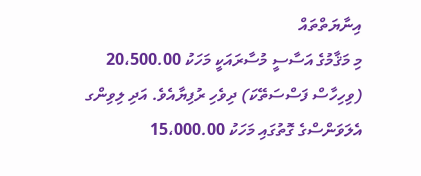އިނާޔަތްތައް
މި މަޤާމުގެ އަސާސީ މުސާރައަކީ މަހަކު 20،500.00 (ވިހިހާސް ފަސްސަތޭކަ) ދިވެހި ރުފިޔާއެވެ. އަދި ލިވިންގ އެލަވަންސްގެ ގޮތުގައި މަހަކު 15،000.00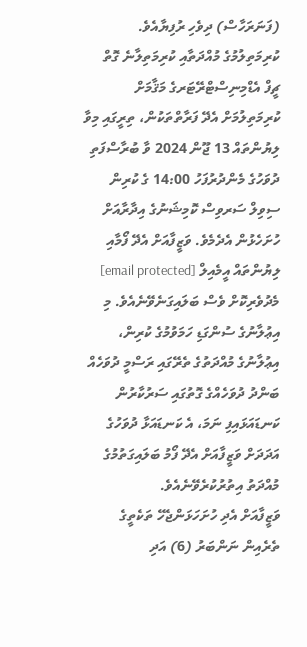(ފަނަރަހާސް) ދިވެހި ރުފިޔާއެވެ.
ކުރިމަތިލުމުގެ މުއްދަތާއި ކުރިމަތިލާނެ ގޮތް
ޗީފް އެޑްމިނިސްޓްރޭޓަރގެ މަޤާމަށް ކުރިމަތިލުމަށް އެދޭ ފަރާތްތަކުން، ތިރީގައި މިވާ ލިޔުންތައް 13 ޖޫން 2024 ވާ ބުރާސްފަތި ދުވަހުގެ މެންދުރުފަހު 14:00 ގެ ކުރިން ސިވިލް ސަރވިސް ކޮމިޝަނުގެ އިދާރާއަށް ހުށަހެޅުން އެދެމެވެ. ވަޒީފާއަށް އެދޭ ފޯމާއި ލިޔުންތައް އީމެއިލް [email protected] މެދުވެރިކޮށް ވެސް ބަލައިގަނެވޭނެއެވެ. މި އިޢުލާނުގެ ސުންގަޑި ހަމަވުމުގެ ކުރިން، އިޢުލާނުގެ މުއްދަތުގެ ތެރޭގައި ރަސްމީ ދުވަހެއް ބަންދު ދުވަހެއްގެ ގޮތުގައި ސަރުކާރުން ކަނޑައަޅައިފި ނަމަ، އެ ކަނޑައަޅާ ދުވަހުގެ އަދަދަށް ވަޒީފާއަށް އެދޭ ފޯމު ބަލައިގަތުމުގެ މުއްދަތު އިތުރުކުރެވޭނެއެވެ.
ވަޒީފާއަށް އެދި ހުށަހަޅަންޖެހޭ ތަކެތީގެ ތެރެއިން ނަންބަރު (6) އަދި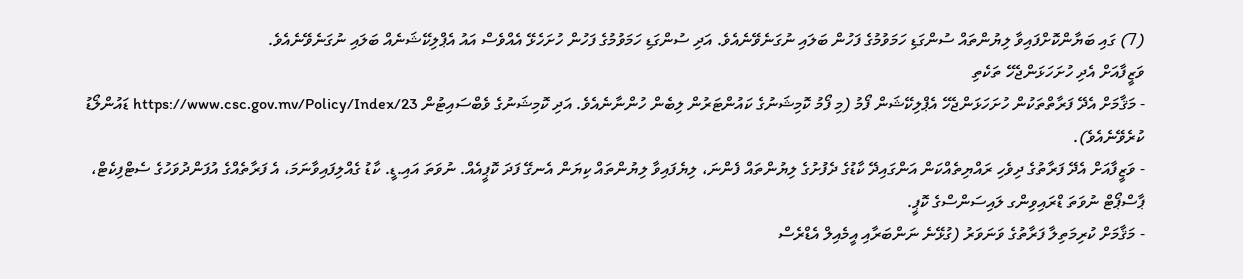(7) ގައި ބަޔާންކޮށްފައިވާ ލިޔުންތައް ސުންގަޑި ހަމަވުމުގެ ފަހުން ބަލައި ނުގަނެވޭނެއެވެ. އަދި ސުންގަޑި ހަމަވުމުގެ ފަހުން ހުށަހެޅޭ އެއްވެސް އައު އެޕްލިކޭޝަނެއް ބަލައި ނުގަނެވޭނެއެވެ.
ވަޒީފާއަށް އެދި ހުށަހަޅަންޖެހޭ ތަކެތި
- މަޤާމަށް އެދޭ ފަރާތްތަކުން ހުށަހަޅަންޖެހޭ އެޕްލިކޭޝަން ފޯމު (މި ފޯމު ކޮމިޝަނުގެ ކައުންޓަރުން ލިބެން ހުންނާނެއެވެ. އަދި ކޮމިޝަނުގެ ވެބްސައިޓުން https://www.csc.gov.mv/Policy/Index/23 ޑައުންލޯޑު ކުރެވޭނެއެވެ).
- ވަޒީފާއަށް އެދޭ ފަރާތުގެ ދިވެހި ރައްޔިތެއްކަން އަންގައިދޭ ކާޑުގެ ދެފުށުގެ ލިޔުންތައް ފެންނަ، ލިޔެފައިވާ ލިޔުންތައް ކިޔަން އެނގޭ ފަދަ ކޮޕީއެއް. ނުވަތަ އައި.ޑީ. ކާޑު ގެއްލިފައިވާނަމަ، އެ ފަރާތެއްގެ އުފަންދުވަހުގެ ސެޓްފިކެޓް، ޕާސްޕޯޓް ނުވަތަ ޑްރައިވިންގ ލައިސަންސްގެ ކޮޕީ.
- މަޤާމަށް ކުރިމަތިލާ ފަރާތުގެ ވަނަވަރު (ގުޅޭނެ ނަންބަރާއި އީމެއިލް އެޑްރެސް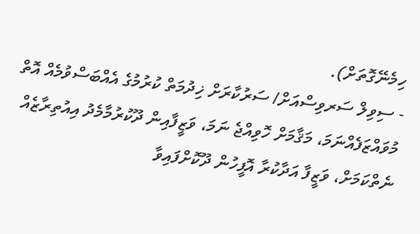ހިމެނޭގޮތަށް).
- ސިވިލް ސަރވިސްއަށް/ ސަރުކާރަށް ޚިދުމަތް ކުރުމުގެ އެއްބަސްވުމެއް އޮތް މުވައްޒަފެއްނަމަ، މަޤާމަށް ހޮވިއްޖެ ނަމަ، ވަޒީފާއިން ދޫކުރުމާމެދު އިއުތިރާޒެއް ނެތްކަމަށް، ވަޒީފާ އަދާކުރާ އޮފީހުން ދޫކޮށްފައިވާ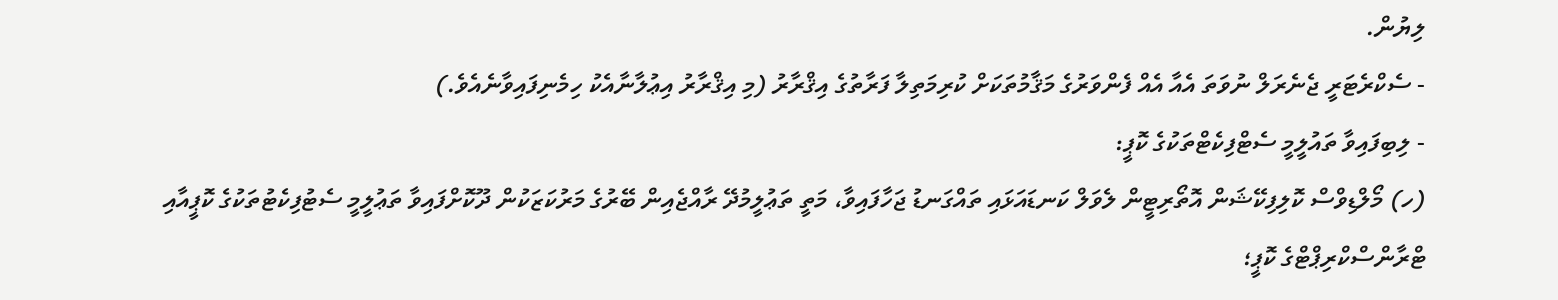ލިޔުން.
- ސެކްރެޓަރީ ޖެނެރަލް ނުވަތަ އެއާ އެއް ފެންވަރުގެ މަޤާމުތަކަށް ކުރިމަތިލާ ފަރާތުގެ އިޤްރާރު (މި އިޤްރާރު އިޢުލާނާއެކު ހިމެނިފައިވާނެއެވެ.)
- ލިބިފައިވާ ތައުލީމީ ސެޓްފިކެޓްތަކުގެ ކޮޕީ:
(ހ) މޯލްޑިވްސް ކޮލިފިކޭޝަން އޮތޯރިޓީން ލެވަލް ކަނޑައަޅައި ތައްގަނޑު ޖަހާފައިވާ، މަތީ ތަޢުލީމުދޭ ރާއްޖެއިން ބޭރުގެ މަރުކަޒަކުން ދޫކޮށްފައިވާ ތަޢުލީމީ ސެޓުފިކެޓުތަކުގެ ކޮޕީއާއި ޓްރާންސްކްރިޕްޓްގެ ކޮޕީ؛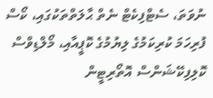ނުވަތަ، ސެޓްފިކެޓް ނެތް ޙާލަތްތަކުގައި، ކޯސް ފުރިހަމަ ކުރިކަމުގެ ލިޔުމުގެ ކޮޕީއާއި، މޯލްޑިވްސް ކޮލިފިކޭޝަންސް އޮތޯރިޓީން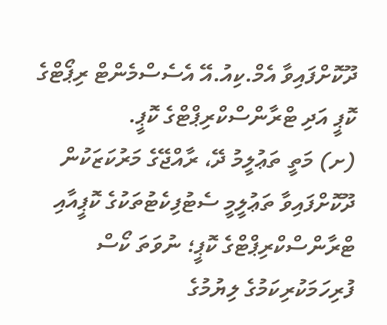ދޫކޮށްފައިވާ އެމް.ކިއު.އޭ އެސެސްމެންޓް ރިޕޯޓްގެ ކޮޕީ އަދި ޓްރާންސްކްރިޕްޓްގެ ކޮޕީ.
(ށ) މަތީ ތަޢުލީމު ދޭ، ރާއްޖޭގެ މަރުކަޒަކުން ދޫކޮށްފައިވާ ތަޢުލީމީ ސެޓުފިކެޓުތަކުގެ ކޮޕީއާއި ޓްރާންސްކްރިޕްޓްގެ ކޮޕީ؛ ނުވަތަ ކޯސް ފުރިހަމަކުރިކަމުގެ ލިޔުމުގެ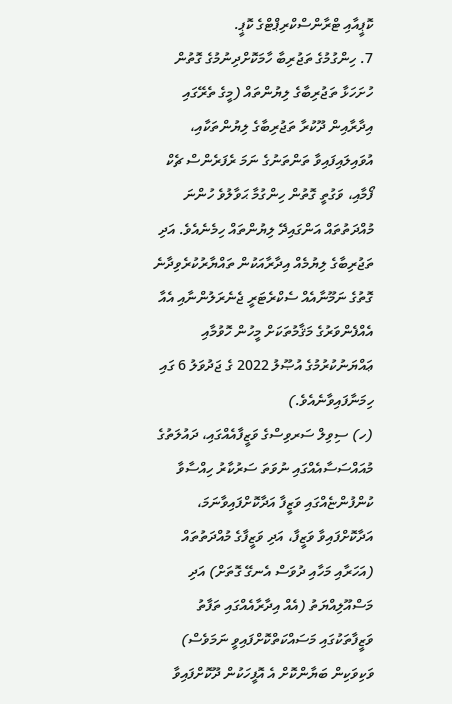ކޮޕީއާއި ޓްރާންސްކްރިޕްޓްގެ ކޮޕީ.
7. ހިންގުމުގެ ތަޖުރިބާ ހާމަކޮށްދިނުމުގެ ގޮތުން ހުށަހަޅާ ތަޖުރިބާގެ ލިޔުންތައް (މީގެ ތެރޭގައި އިދާރާއިން ދޫކުރާ ތަޖުރިބާގެ ލިޔުންތަކާއި، އުވައިލައިފައިވާ ތަންތަނުގެ ނަމަ ރެފަރެންސް ޗެކް ފޯމާއި، ވަގުތީ ގޮތުން ހިންގުމާ ޙަވާލުވެ ހުންނަ މުއްދަތުތައް އަންގައިދޭ ލިޔުންތައް ހިމެނެއެވެ. އަދި ތަޖުރިބާގެ ލިޔުމެއް އިދާރާއަކުން ތައްޔާރުކުރެވިދާނެ ގޮތުގެ ނަމޫނާއެއް ސެކްރެޓަރީ ޖެނެރަލުންނާއި އެއާ އެއްފެންވަރުގެ މަޤާމުތަކަށް މީހުން ހޮވުމާއި ޢައްޔަނުކުރުމުގެ އުޞޫލު 2022 ގެ ޖަދުވަލު 6 ގައި ހިމަނާފައިވާނެއެވެ.)
(ހ) ސިވިލް ސަރވިސްގެ ވަޒީފާއެއްގައި، ދައުލަތުގެ މުއައްސަސާއެއްގައި ނުވަތަ ސަރުކާރު ހިއްސާވާ ކުންފުންޏެއްގައި ވަޒީފާ އަދާކޮށްފައިވާނަމަ، އަދާކޮށްފައިވާ ވަޒީފާ، އަދި ވަޒީފާގެ މުއްދަތުތައް (އަހަރާއި މަހާއި ދުވަސް އެނގޭ ގޮތަށް) އަދި މަސްއޫލިއްޔަތު (އެއް އިދާރާއެއްގައި ތަފާތު ވަޒީފާތަކުގައި މަސައްކަތްކޮށްފައިވީ ނަމަވެސް) ވަކިވަކިން ބަޔާންކޮށް އެ އޮފީހަކުން ދޫކޮށްފައިވާ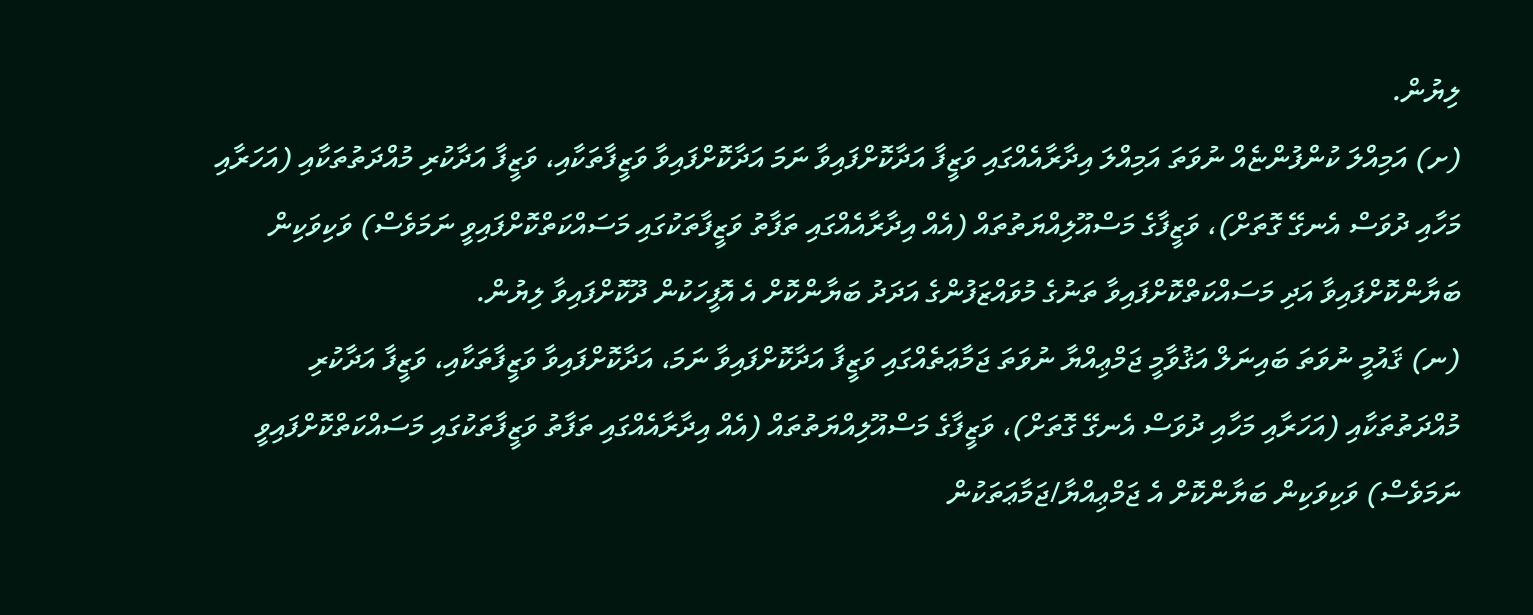ލިޔުން.
(ށ) އަމިއްލަ ކުންފުންޏެއް ނުވަތަ އަމިއްލަ އިދާރާއެއްގައި ވަޒީފާ އަދާކޮށްފައިވާ ނަމަ އަދާކޮށްފައިވާ ވަޒީފާތަކާއި، ވަޒީފާ އަދާކުރި މުއްދަތުތަކާއި (އަހަރާއި މަހާއި ދުވަސް އެނގޭ ގޮތަށް)، ވަޒީފާގެ މަސްއޫލިއްޔަތުތައް (އެއް އިދާރާއެއްގައި ތަފާތު ވަޒީފާތަކުގައި މަސައްކަތްކޮށްފައިވީ ނަމަވެސް) ވަކިވަކިން ބަޔާންކޮށްފައިވާ އަދި މަސައްކަތްކޮށްފައިވާ ތަނުގެ މުވައްޒަފުންގެ އަދަދު ބަޔާންކޮށް އެ އޮފީހަކުން ދޫކޮށްފައިވާ ލިޔުން.
(ނ) ޤައުމީ ނުވަތަ ބައިނަލް އަޤުވާމީ ޖަމްޢިއްޔާ ނުވަތަ ޖަމާޢަތެއްގައި ވަޒީފާ އަދާކޮށްފައިވާ ނަމަ، އަދާކޮށްފައިވާ ވަޒީފާތަކާއި، ވަޒީފާ އަދާކުރި މުއްދަތުތަކާއި (އަހަރާއި މަހާއި ދުވަސް އެނގޭ ގޮތަށް)، ވަޒީފާގެ މަސްއޫލިއްޔަތުތައް (އެއް އިދާރާއެއްގައި ތަފާތު ވަޒީފާތަކުގައި މަސައްކަތްކޮށްފައިވީ ނަމަވެސް) ވަކިވަކިން ބަޔާންކޮށް އެ ޖަމްޢިއްޔާ/ޖަމާޢަތަކުން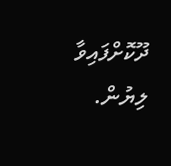ދޫކޮށްފައިވާ ލިޔުން.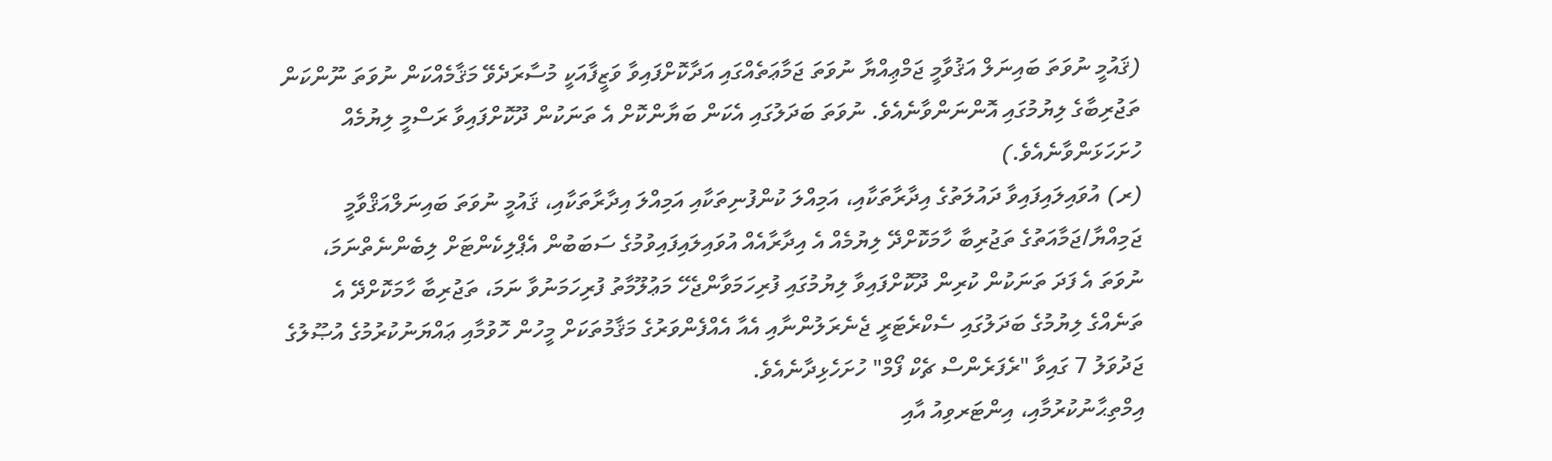(ޤައުމީ ނުވަތަ ބައިނަލް އަޤުވާމީ ޖަމްޢިއްޔާ ނުވަތަ ޖަމާޢަތެއްގައި އަދާކޮށްފައިވާ ވަޒީފާއަކީ މުސާރަދެވޭ މަޤާމެއްކަން ނުވަތަ ނޫންކަން ތަޖުރިބާގެ ލިޔުމުގައި އޮންނަންވާނެއެވެ. ނުވަތަ ބަދަލުގައި އެކަން ބަޔާންކޮށް އެ ތަނަކުން ދޫކޮށްފައިވާ ރަސްމީ ލިޔުމެއް ހުށަހަޅަންވާނެއެވެ.)
(ރ) އުވައިލައިފައިވާ ދައުލަތުގެ އިދާރާތަކާއި، އަމިއްލަ ކުންފުނިތަކާއި އަމިއްލަ އިދާރާތަކާއި، ޤައުމީ ނުވަތަ ބައިނަލްއަޤްވާމީ ޖަމިއްޔާ/ޖަމާއަތުގެ ތަޖުރިބާ ހާމަކޮށްދޭ ލިޔުމެއް އެ އިދާރާއެއް އުވައިލައިފައިވުމުގެ ސަބަބުން އެޕްލިކެންޓަށް ލިބެންނެތްނަމަ، ނުވަތަ އެ ފަދަ ތަނަކުން ކުރިން ދޫކޮށްފައިވާ ލިޔުމުގައި ފުރިހަމަވާންޖެހޭ މަޢުލޫމާތު ފުރިހަމަނުވާ ނަމަ، ތަޖުރިބާ ހާމަކޮށްދޭ އެ ތަނެއްގެ ލިޔުމުގެ ބަދަލުގައި ސެކްރެޓަރީ ޖެނެރަލުންނާއި އެއާ އެއްފެންވަރުގެ މަޤާމުތަކަށް މީހުން ހޮވުމާއި ޢައްޔަނުކުރުމުގެ އުޞޫލުގެ ޖަދުވަލު 7 ގައިވާ "ރެފަރެންސް ޗެކް ފޯމް" ހުށަހެޅިދާނެއެވެ.
އިމްތިޙާނުކުރުމާއި، އިންޓަރވިއު އާއި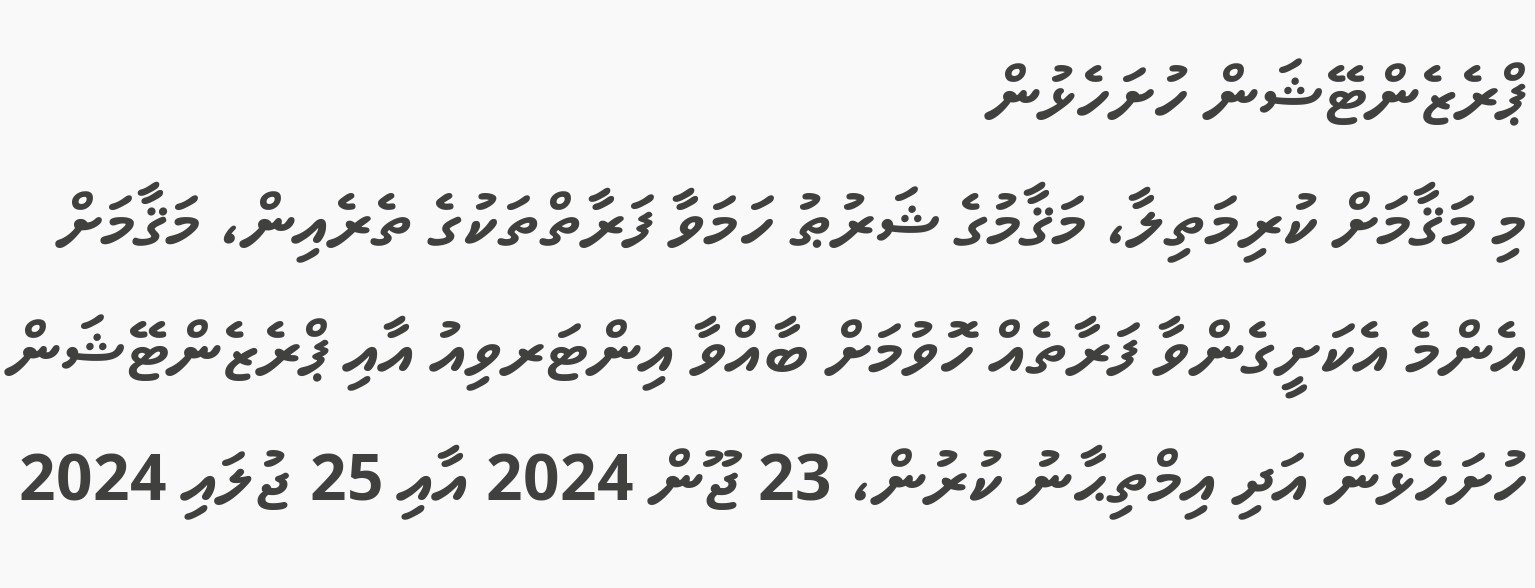ޕްރެޒެންޓޭޝަން ހުށަހެޅުން
މި މަޤާމަށް ކުރިމަތިލާ، މަޤާމުގެ ޝަރުޠު ހަމަވާ ފަރާތްތަކުގެ ތެރެއިން، މަޤާމަށް އެންމެ އެކަށީގެންވާ ފަރާތެއް ހޮވުމަށް ބާއްވާ އިންޓަރވިއު އާއި ޕްރެޒެންޓޭޝަން ހުށަހެޅުން އަދި އިމްތިޙާނު ކުރުން، 23 ޖޫން 2024 އާއި 25 ޖުލައި 2024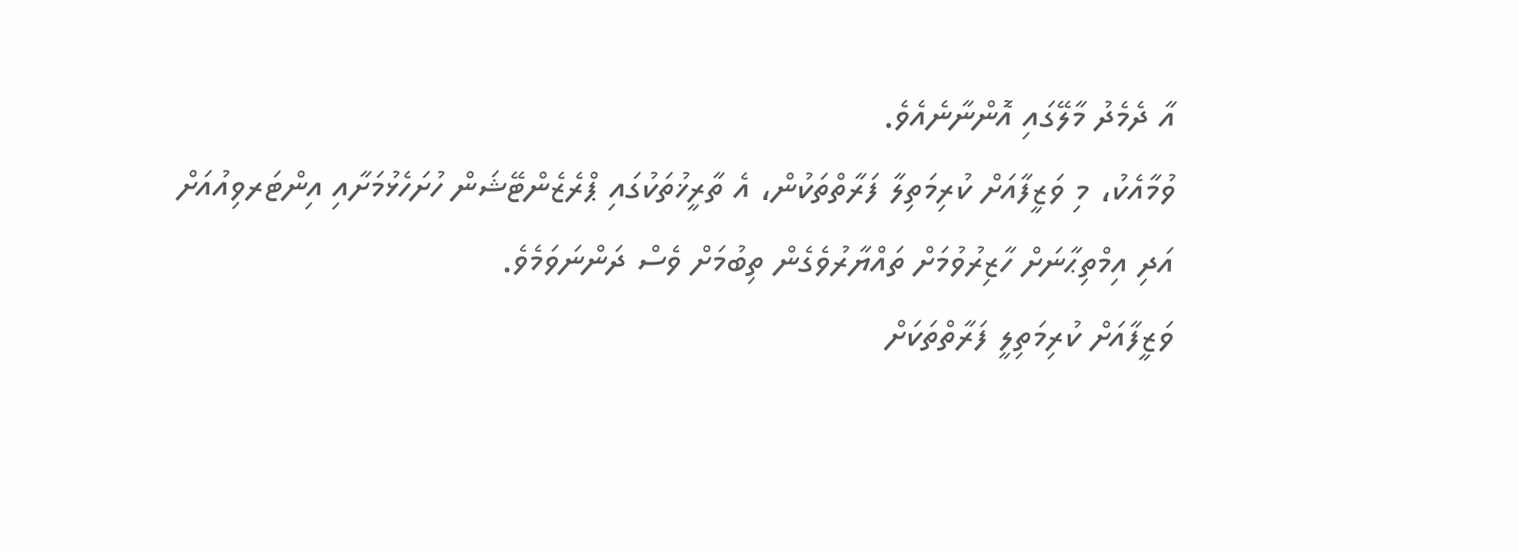އާ ދެމެދު މާލޭގައި އޮންނާނެއެވެ.
ވުމާއެކު، މި ވަޒީފާއަށް ކުރިމަތިލާ ފަރާތްތަކުން، އެ ތާރީޚުތަކުގައި ޕްރެޒެންޓޭޝަން ހުށަހެޅުމަށާއި އިންޓަރވިއުއަށް އަދި އިމްތިޙާނަށް ހާޒިރުވުމަށް ތައްޔާރުވެގެން ތިބުމަށް ވެސް ދަންނަވަމެވެ.
ވަޒީފާއަށް ކުރިމަތިލީ ފަރާތްތަކަށް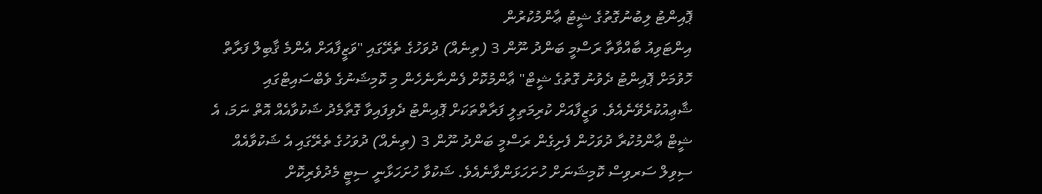ޕޮއިންޓު ލިބުނުގޮތުގެ ޝީޓު ޢާންމުކުރުން
އިންޓަވިއު ބާއްވާތާ ރަސްމީ ބަންދު ނޫން 3 (ތިނެއް) ދުވަހުގެ ތެރޭގައި "ވަޒީފާއަށް އެންމެ ޤާބިލް ފަރާތް ހޮވުމަށް ޕޮއިންޓު ދެވުނު ގޮތުގެ ޝީޓް" ޢާންމުކޮށް ފެންނާނެހެން މި ކޮމިޝަނުގެ ވެބްސައިޓްގައި ޝާޢިއުކުރެވޭނެއެވެ. ވަޒީފާއަށް ކުރިމަތިލީ ފަރާތްތަކަށް ޕޮއިންޓު ދެވިފައިވާ ގޮތާމެދު ޝަކުވާއެއް އޮތް ނަމަ، އެ ޝީޓް ޢާންމުކުރާ ދުވަހުން ފެށިގެން ރަސްމީ ބަންދު ނޫން 3 (ތިނެއް) ދުވަހުގެ ތެރޭގައި އެ ޝަކުވާއެއް ސިވިލް ސަރވިސް ކޮމިޝަނަށް ހުށަހަޅަންވާނެއެވެ. ޝަކުވާ ހުށަހަޅާނީ ސިޓީ މެދުވެރިކޮށް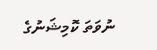ނުވަތަ ކޮމިޝަނުގެ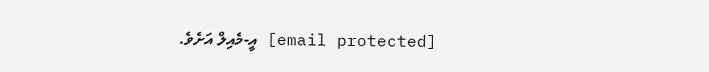[email protected] އީ-މެއިލް އަށެވެ.